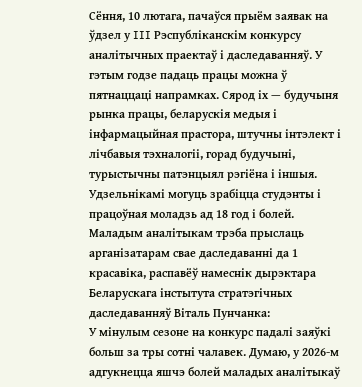Сёння, 10 лютага, пачаўся прыём заявак на ўдзел у III Рэспубліканскім конкурсу аналітычных праектаў і даследаванняў. У гэтым годзе падаць працы можна ў пятнаццаці напрамках. Сярод іх — будучыня рынка працы, беларускія медыя і інфармацыйная прастора, штучны інтэлект і лічбавыя тэхналогіі, горад будучыні, турыстычны патэнцыял рэгіёна і іншыя. Удзельнікамі могуць зрабіцца студэнты і працоўная моладзь ад 18 год і болей.
Маладым аналітыкам трэба прыслаць арганізатарам свае даследаванні да 1 красавіка, распавёў намеснік дырэктара Беларускага інстытута стратэгічных даследаванняў Віталь Пунчанка:
У мінулым сезоне на конкурс падалі заяўкі больш за тры сотні чалавек. Думаю, у 2026-м адгукнецца яшчэ болей маладых аналітыкаў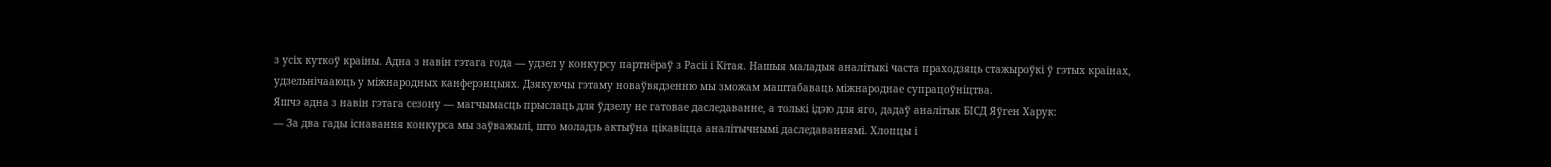з усіх куткоў краіны. Адна з навін гэтага года — удзел у конкурсу партнёраў з Расіі і Кітая. Нашыя маладыя аналітыкі часта праходзяць стажыроўкі ў гэтых краінах, удзельнічааюць у міжнародных канферэнцыях. Дзякуючы гэтаму новаўвядзенню мы зможам маштабаваць міжнароднае супрацоўніцтва.
Яшчэ адна з навін гэтага сезону — магчымасць прыслаць для ўдзелу не гатовае даследаванне, а толькі ідэю для яго, дадаў аналітык БІСД Яўген Харук:
— За два гады існавання конкурса мы заўважылі, што моладзь актыўна цікавіцца аналітычнымі даследаваннямі. Хлопцы і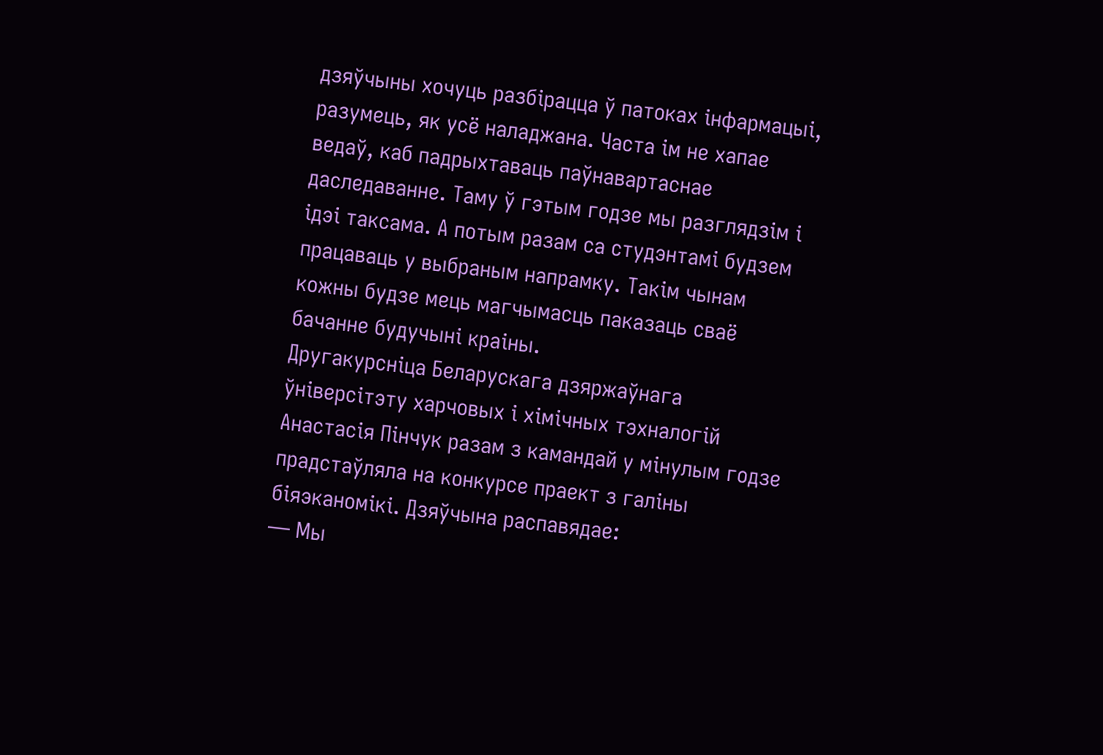дзяўчыны хочуць разбірацца ў патоках інфармацыі, разумець, як усё наладжана. Часта ім не хапае ведаў, каб падрыхтаваць паўнавартаснае даследаванне. Таму ў гэтым годзе мы разглядзім і ідэі таксама. А потым разам са студэнтамі будзем працаваць у выбраным напрамку. Такім чынам кожны будзе мець магчымасць паказаць сваё бачанне будучыні краіны.
Другакурсніца Беларускага дзяржаўнага ўніверсітэту харчовых і хімічных тэхналогій Анастасія Пінчук разам з камандай у мінулым годзе прадстаўляла на конкурсе праект з галіны біяэканомікі. Дзяўчына распавядае:
— Мы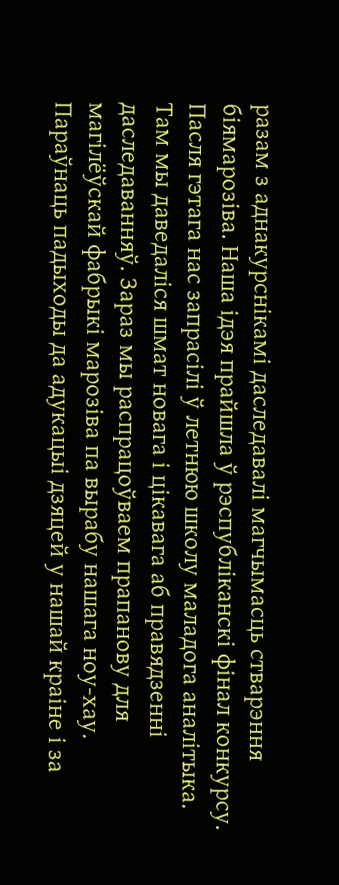разам з аднакурснікамі даследавалі магчымасць стварэння біямарозіва. Наша ідэя прайшла ў рэспубліканскі фінал конкурсу. Пасля гэтага нас запрасілі ў летнюю школу маладога аналітыка. Там мы даведаліся шмат новага і цікавага аб правядзенні даследаванняў. Зараз мы распрацоўваем прапанову для магілёўскай фабрыкі марозіва па вырабу нашага ноу-хау.
Параўнаць падыходы да адукацыі дзяцей у нашай краіне і за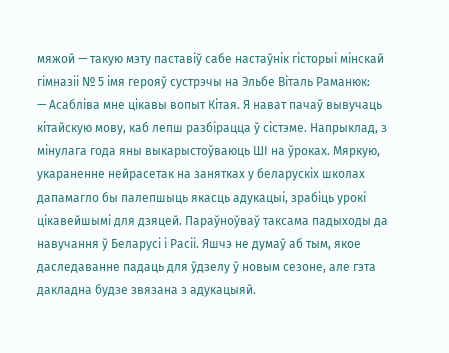мяжой — такую мэту паставіў сабе настаўнік гісторыі мінскай гімназіі № 5 імя герояў сустрэчы на Эльбе Віталь Раманюк:
— Асабліва мне цікавы вопыт Кітая. Я нават пачаў вывучаць кітайскую мову, каб лепш разбірацца ў сістэме. Напрыклад, з мінулага года яны выкарыстоўваюць ШІ на ўроках. Мяркую, укараненне нейрасетак на занятках у беларускіх школах дапамагло бы палепшыць якасць адукацыі, зрабіць урокі цікавейшымі для дзяцей. Параўноўваў таксама падыходы да навучання ў Беларусі і Расіі. Яшчэ не думаў аб тым, якое даследаванне падаць для ўдзелу ў новым сезоне, але гэта дакладна будзе звязана з адукацыяй.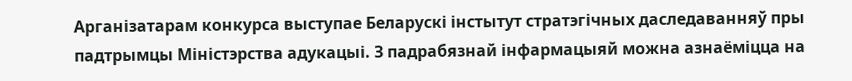Арганізатарам конкурса выступае Беларускі інстытут стратэгічных даследаванняў пры падтрымцы Міністэрства адукацыі. З падрабязнай інфармацыяй можна азнаёміцца на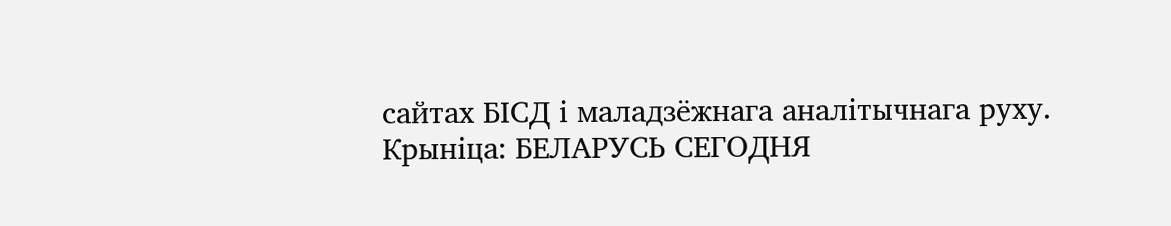сайтах БІСД і маладзёжнага аналітычнага руху.
Крыніца: БЕЛАРУСЬ СЕГОДНЯ